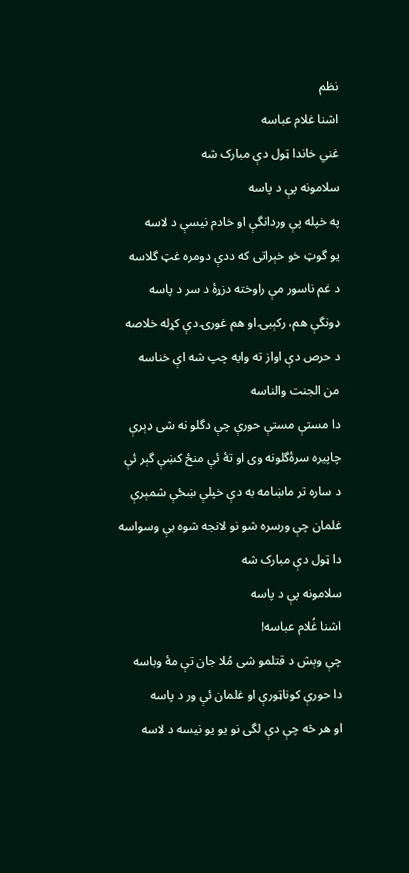نظم
اشنا غلام عباسه
غني خاندا ټول دې مبارک شه
سلامونه پې د پاسه
په خپله پې وردانگې او خادم نيسې د لاسه
يو گوټ خو خېراتی که ددې دومره غټ گلاسه
د غم ناسور مې راوخته دزړۀ د سر د پاسه
ډونگې هم، رکېبۍ او هم غورۍ دې کړله خلاصه
د حرص دې اواز ته وايه چپ شه اې خناسه
من الجنت والناسه
دا مستې مستې حورې چې دگلو نه شی ډېرې
چاپيره سرۀگلونه وی او تۀ ئې منځ کښې گېر ئې
د ساره تر ماښامه به دې خپلې ښځې شمېرې
غلمان چې ورسره شو نو لانجه شوه بې وسواسه
دا ټول دې مبارک شه
سلامونه پې د پاسه
اشنا غُلام عباسه!
چې وېش د قتلمو شی مُلا جان تې مۀ وباسه
دا حورې کوناټورې او غلمان ئې ور د پاسه
او هر څه چې دې لگی نو يو يو نيسه د لاسه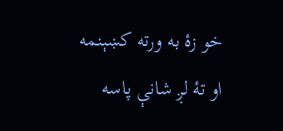خو زۀ به ورته کښېنمه او تۀ لږ شانې پاسه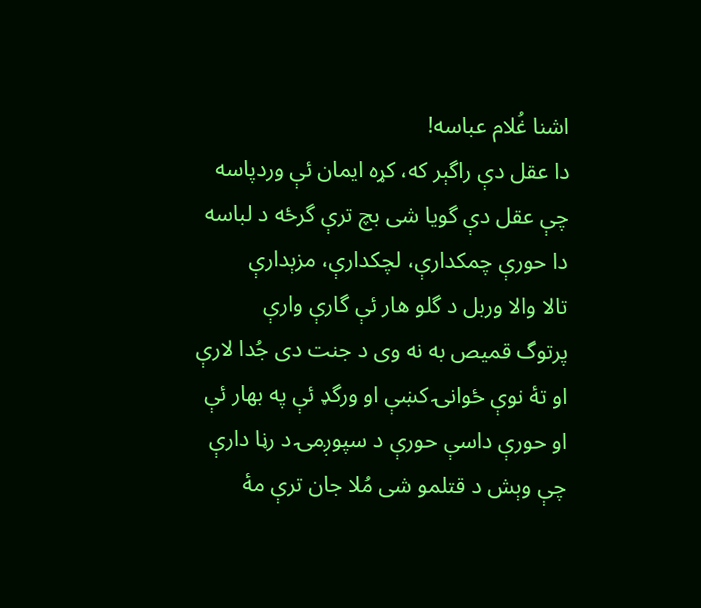اشنا غُلام عباسه!
دا عقل دې راگېر که، کړه ايمان ئې وردپاسه
چې عقل دې گويا شی بچ ترې گرځه د لباسه
دا حورې چمکدارې، لچکدارې، مزېدارې
تالا والا وربل د گلو هار ئې گارې وارې
پرتوگ قميص به نه وی د جنت دی جُدا لارې
او تۀ نوې ځوانۍ کښې او ورگډ ئې په بهار ئې
او حورې داسې حورې د سپوږمۍ د رڼا دارې
چې وېش د قتلمو شی مُلا جان ترې مۀ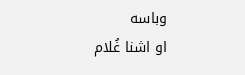وباسه
او اشنا غُلام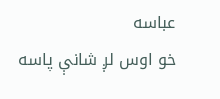عباسه
خو اوس لږ شانې پاسه